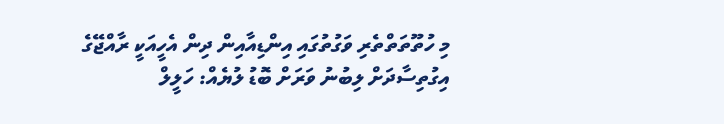މި ހުތޫތަތްތެރި ވަގުތުގައި އިންޑިއާއިން ދިން އެހީއަކީ ރާއްޖޭގެ އިގުތިސާދަށް ލިބުނު ވަރަށް ބޮޑު ލުޔެއް: ހަލީލް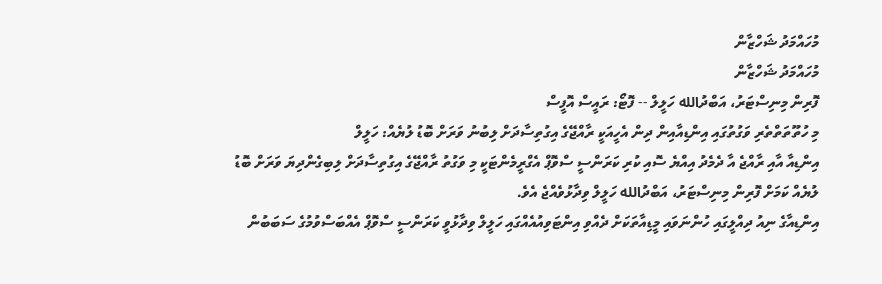މުހައްމަދު ޝަހްޒާން
މުހައްމަދު ޝަހްޒާން
ފޮރިން މިނިސްޓަރު، އަބްދުالله ހަލީލް -- ފޮޓޯ: ރައީސް އޮފީސް
މި ހުތޫތަތްތެރި ވަގުތުގައި އިންޑިއާއިން ދިން އެހީއަކީ ރާއްޖޭގެ އިގުތިސާދަށް ލިބުނު ވަރަށް ބޮޑު ލުޔެއް: ހަލީލް
އިންޑިއާ އާއި ރާއްޖެ އާ ދެމެދު އިއްޔެ ސޮއި ކުރި ކަރަންސީ ސްވޮޕް އެގްރީމެންޓަކީ މި ވަގުތު ރާއްޖޭގެ އިގުތިސާދަށް ލިބިގެންދިޔަ ވަރަށް ބޮޑު ލުޔެއް ކަމަށް ފޮރިން މިނިސްޓަރު، އަބްދުالله ހަލީލް ވިދާޅުވެއްޖެ އެވެ.
އިންޑިއާގެ ނިއު ދިއްލީގައި ހުންނަވައި މީޑިއާތަކަށް ދެއްވި އިންޓަވިއުއެއްގައި ހަލީލް ވިދާޅުވީ ކަރަންސީ ސްވޮޕް އެއްބަސްވުމުގެ ސަބަބުން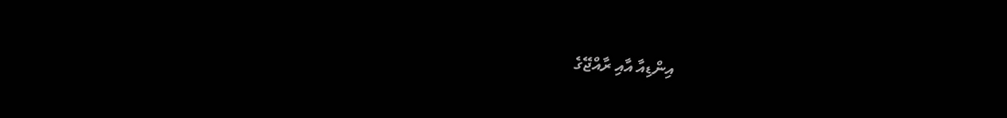އިންޑިއާ އާއި ރާއްޖޭގެ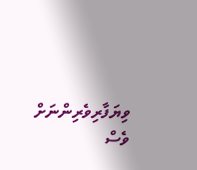ވިޔަފާރިވެރިންނަށް ވެސް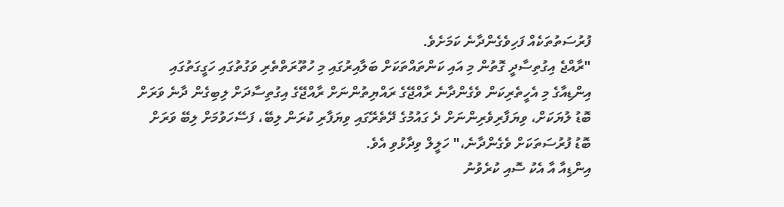ފުރުސަތުތަކެއް ފަހިވެގެންދާނެ ކަމަށެވެ.
"ރާއްޖެ އިގުތިސާދީ ގޮތުން މި އައި ކަންތައްތަކަށް ބަލާއިރުގައި މި ހުތޫރަތްތެރި ވަގުތުގައި ހަގީގަތުގައި އިންޑިއާގެ މި އެހީތެރިކަން ވެގެންދާނެ ރާއްޖޭގެ ރައްޔިތުންނަށް ރާއްޖޭގެ އިގުތިސާދަށް ލިބިގެން ދާނެ ވަރަށް ބޮޑު ލުޔަކަށް، ވިޔަފާރިވެރިންނަށް ދެ ގައުމުގެ ދޭތެރޭގައި ވިޔަފާރި ކުރަން ލިބޭ، ފަސޭހަވުމަށް ލިބޭ ވަރަށް ބޮޑު ފުރުސަތަކަށް ވެގެންދާނެ،" ހަލީލް ވިދާޅުވި އެވެ.
އިންޑިއާ އާ އެކު ސޮއި ކުރެވުނު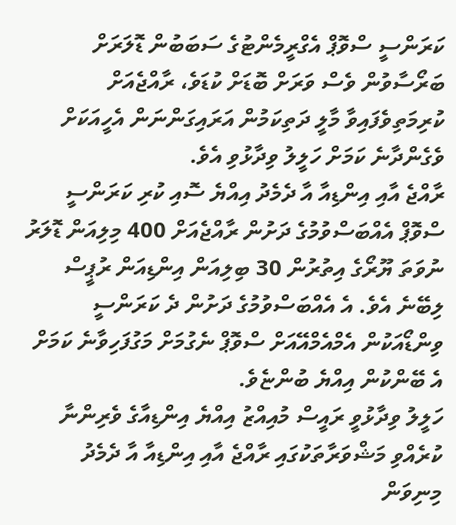ކަރަންސީ ސްވޮޕް އެގްރީމެންޓުގެ ސަބަބުން ޑޮލަރަށް ބަރޯސާވުން ވެސް ވަރަށް ބޮޑަށް ކުޑަވެ، ރާއްޖެއަށް ކުރިމަތިވެފައިވާ މާލީ ދަތިކަމުން އަރައިގަންނަން އެހީއަކަށް ވެގެންދާނެ ކަމަށް ހަލީލު ވިދާޅުވި އެވެ.
ރާއްޖެ އާއި އިންޑިއާ އާ ދެމެދު އިއްޔެ ސޮއި ކުރި ކަރަންސީ ސްވޮޕް އެއްބަސްވުމުގެ ދަށުން ރާއްޖެއަށް 400 މިލިއަން ޑޮލަރު ނުވަތަ ޔޫރޯގެ އިތުރުން 30 ބިލިއަން އިންޑިއަން ރުޕީސް ލިބޭނެ އެވެ. އެ އެއްބަސްވުމުގެ ދަށުން ދެ ކަރަންސީ ވިންޑޯއަކުން އެމްއެމްއޭއަށް ސްވޮޕް ނެގުމަށް މަގުފަހިވާނެ ކަމަށް އެ ބޭންކުން އިއްޔެ ބުންޏެވެ.
ހަލީލު ވިދާޅުވީ ރައީސް މުއިއްޒު އިއްޔެ އިންޑިއާގެ ވެރިންނާ ކުރެއްވި މަޝްވަރާތަކުގައި ރާއްޖެ އާއި އިންޑިއާ އާ ދެމެދު މިނިވަން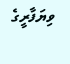ވިޔަފާރީގެ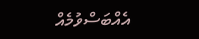އެއްބަސްވުމެއް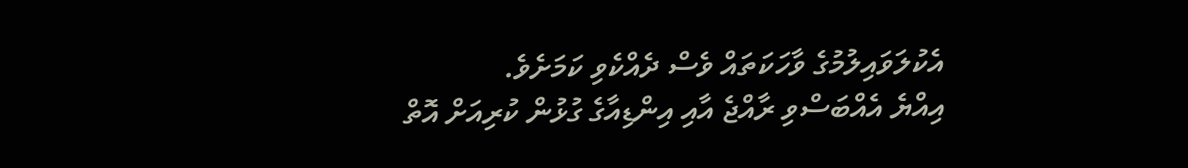އެކުލަވައިލުމުގެ ވާހަކަތައް ވެސް ދެއްކެވި ކަމަށެވެ.
އިއްޔެ އެއްބަސްވި ރާއްޖެ އާއި އިންޑިއާގެ ގުޅުން ކުރިއަށް އޮތް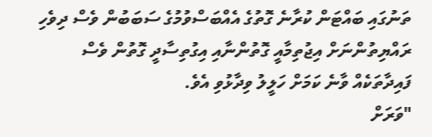ތަނުގައި ބައްޓަން ކުރާނެ ގޮތުގެ އެއްބަސްވުމުގެ ސަބަބުން ވެސް ދިވެހި ރައްޔިތުންނަށް އިޖުތިމާއީ ގޮތުންނާއި އިގުތިސާދީ ގޮތުން ވެސް ފައިދާތަކެއް ވާނެ ކަމަށް ހަލީލު ވިދާޅުވި އެވެ.
"ވަރަށް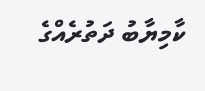ކާމިޔާބު ދަތުރެއްގެ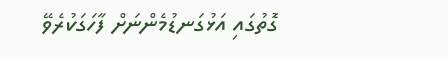ގޮތުގައި އަޅުގަނޑުމެންނަށް ފާހަގަކުރެވޭ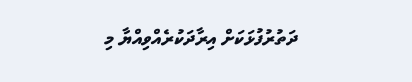ދަތުރުފުޅަކަށް އިރާދަކުރެއްވިއްޔާ މި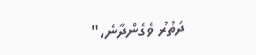ދަތުރު ވެގެންދާނެ،"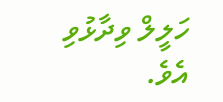ހަލީލް ވިދާޅުވި އެވެ.